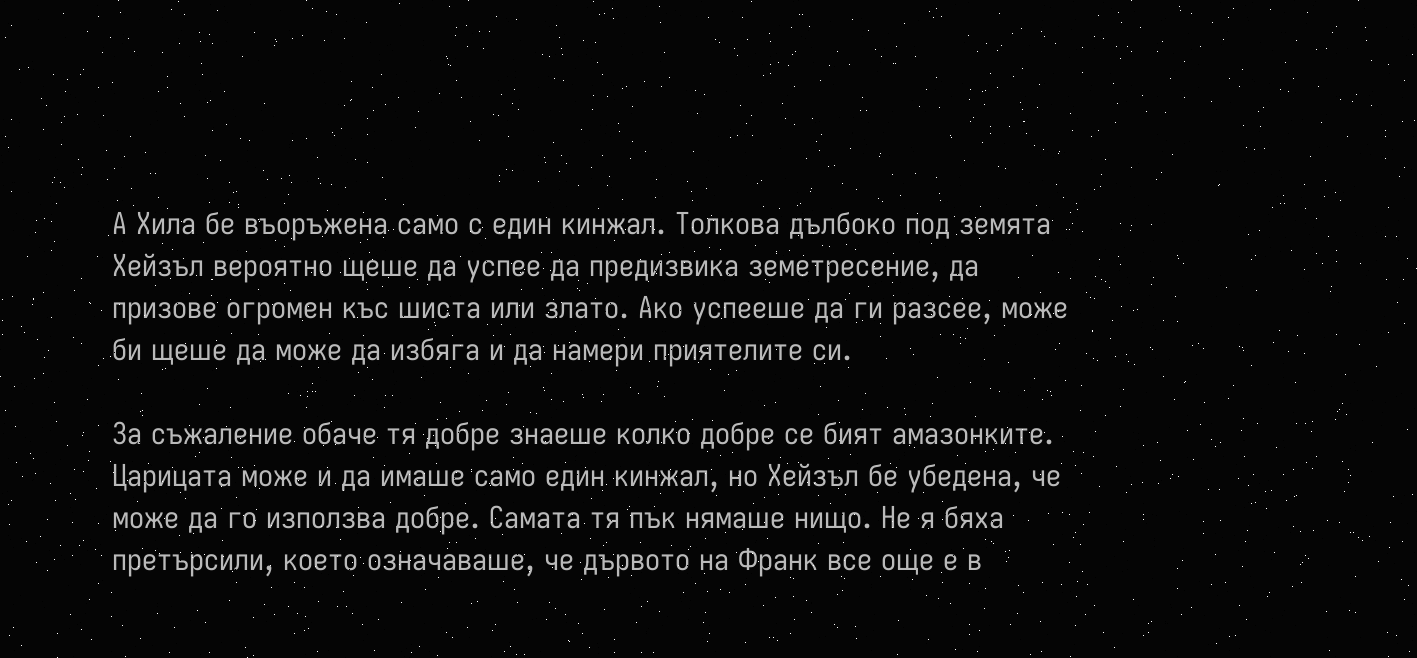А Хила бе въоръжена само с един кинжал. Толкова дълбоко под земята Хейзъл вероятно щеше да успее да предизвика земетресение, да призове огромен къс шиста или злато. Ако успееше да ги разсее, може би щеше да може да избяга и да намери приятелите си.

За съжаление обаче тя добре знаеше колко добре се бият амазонките. Царицата може и да имаше само един кинжал, но Хейзъл бе убедена, че може да го използва добре. Самата тя пък нямаше нищо. Не я бяха претърсили, което означаваше, че дървото на Франк все още е в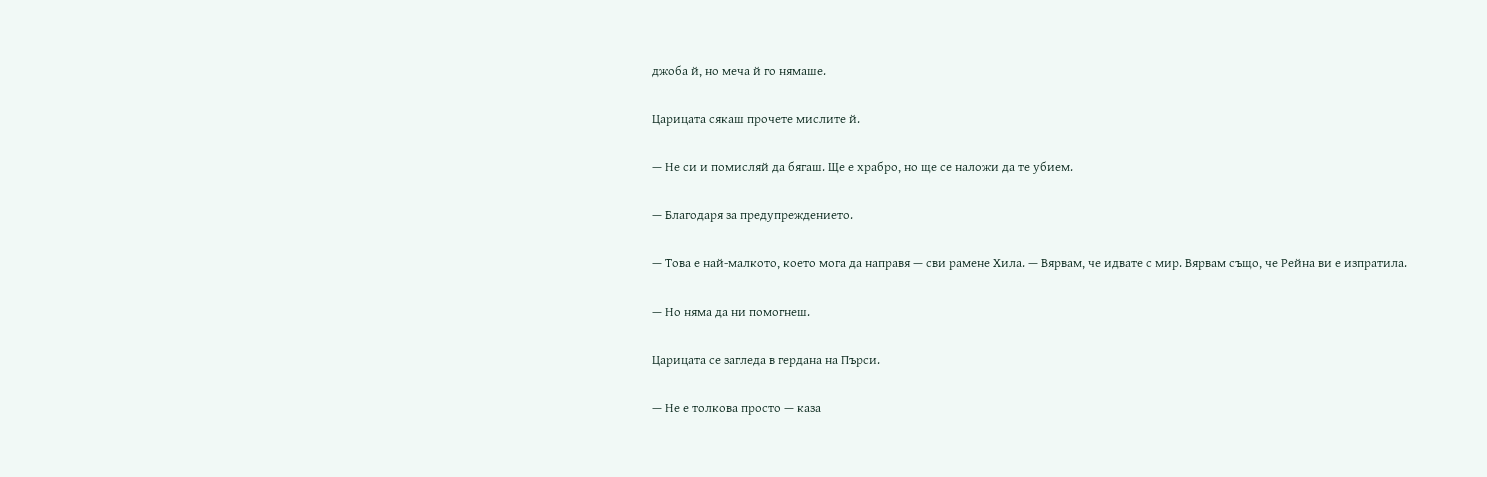джоба й, но меча й го нямаше.

Царицата сякаш прочете мислите й.

— Не си и помисляй да бягаш. Ще е храбро, но ще се наложи да те убием.

— Благодаря за предупреждението.

— Това е най-малкото, което мога да направя — сви рамене Хила. — Вярвам, че идвате с мир. Вярвам също, че Рейна ви е изпратила.

— Но няма да ни помогнеш.

Царицата се загледа в гердана на Пърси.

— Не е толкова просто — каза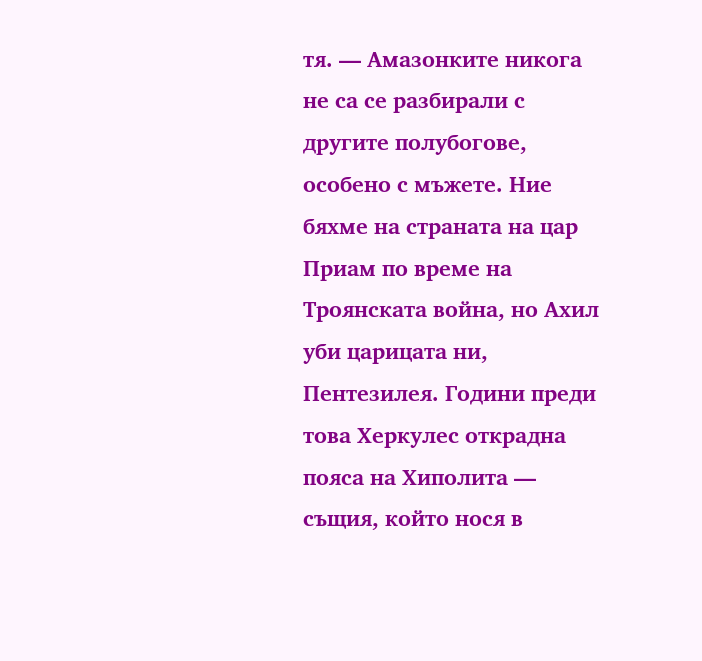тя. — Амазонките никога не са се разбирали с другите полубогове, особено с мъжете. Ние бяхме на страната на цар Приам по време на Троянската война, но Ахил уби царицата ни, Пентезилея. Години преди това Херкулес открадна пояса на Хиполита — същия, който нося в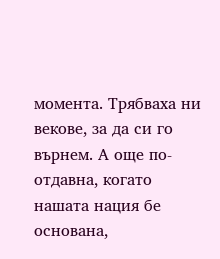момента. Трябваха ни векове, за да си го върнем. А още по-отдавна, когато нашата нация бе основана,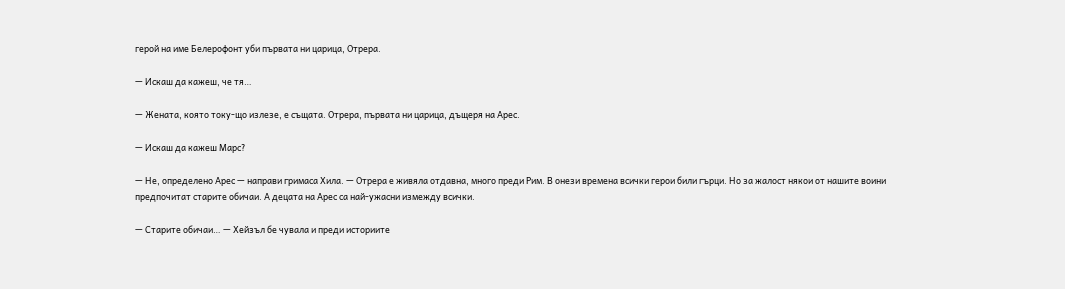герой на име Белерофонт уби първата ни царица, Отрера.

— Искаш да кажеш, че тя…

— Жената, която току-що излезе, е същата. Отрера, първата ни царица, дъщеря на Арес.

— Искаш да кажеш Марс?

— Не, определено Арес — направи гримаса Хила. — Отрера е живяла отдавна, много преди Рим. В онези времена всички герои били гърци. Но за жалост някои от нашите воини предпочитат старите обичаи. А децата на Арес са най-ужасни измежду всички.

— Старите обичаи… — Хейзъл бе чувала и преди историите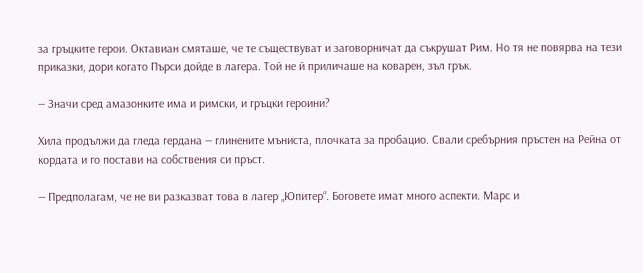за гръцките герои. Октавиан смяташе, че те съществуват и заговорничат да съкрушат Рим. Но тя не повярва на тези приказки, дори когато Пърси дойде в лагера. Той не й приличаше на коварен, зъл грък.

— Значи сред амазонките има и римски, и гръцки героини?

Хила продължи да гледа гердана — глинените мъниста, плочката за пробацио. Свали сребърния пръстен на Рейна от кордата и го постави на собствения си пръст.

— Предполагам, че не ви разказват това в лагер „Юпитер“. Боговете имат много аспекти. Марс и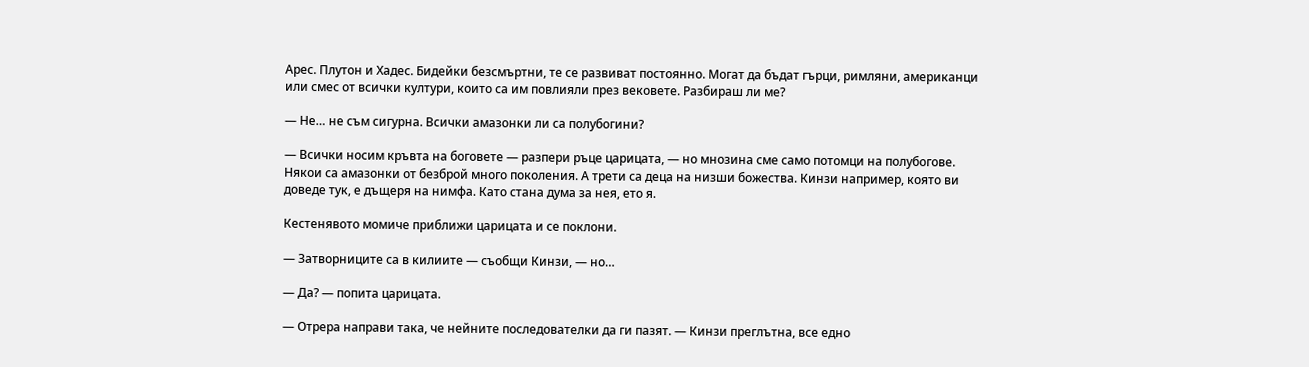Арес. Плутон и Хадес. Бидейки безсмъртни, те се развиват постоянно. Могат да бъдат гърци, римляни, американци или смес от всички култури, които са им повлияли през вековете. Разбираш ли ме?

— Не… не съм сигурна. Всички амазонки ли са полубогини?

— Всички носим кръвта на боговете — разпери ръце царицата, — но мнозина сме само потомци на полубогове. Някои са амазонки от безброй много поколения. А трети са деца на низши божества. Кинзи например, която ви доведе тук, е дъщеря на нимфа. Като стана дума за нея, ето я.

Кестенявото момиче приближи царицата и се поклони.

— Затворниците са в килиите — съобщи Кинзи, — но…

— Да? — попита царицата.

— Отрера направи така, че нейните последователки да ги пазят. — Кинзи преглътна, все едно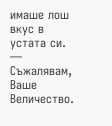имаше лош вкус в устата си. — Съжалявам, Ваше Величество.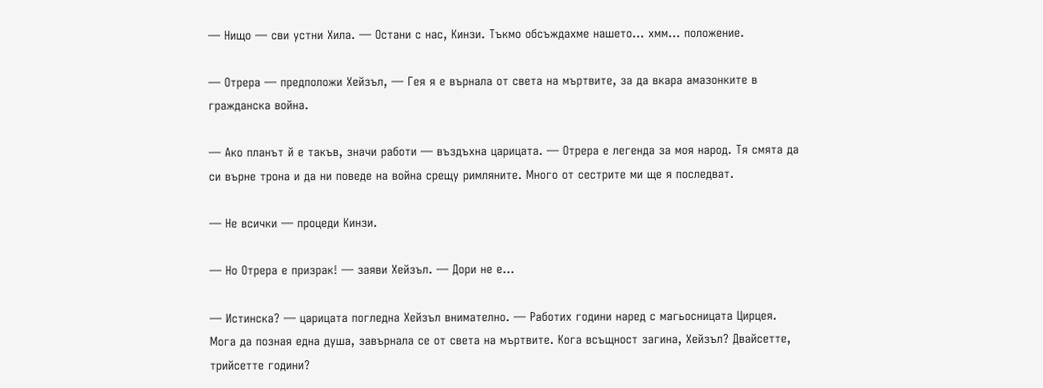— Нищо — сви устни Хила. — Остани с нас, Кинзи. Тъкмо обсъждахме нашето… хмм… положение.

— Отрера — предположи Хейзъл, — Гея я е върнала от света на мъртвите, за да вкара амазонките в гражданска война.

— Ако планът й е такъв, значи работи — въздъхна царицата. — Отрера е легенда за моя народ. Тя смята да си върне трона и да ни поведе на война срещу римляните. Много от сестрите ми ще я последват.

— Не всички — процеди Кинзи.

— Но Отрера е призрак! — заяви Хейзъл. — Дори не е…

— Истинска? — царицата погледна Хейзъл внимателно. — Работих години наред с магьосницата Цирцея. Мога да позная една душа, завърнала се от света на мъртвите. Кога всъщност загина, Хейзъл? Двайсетте, трийсетте години?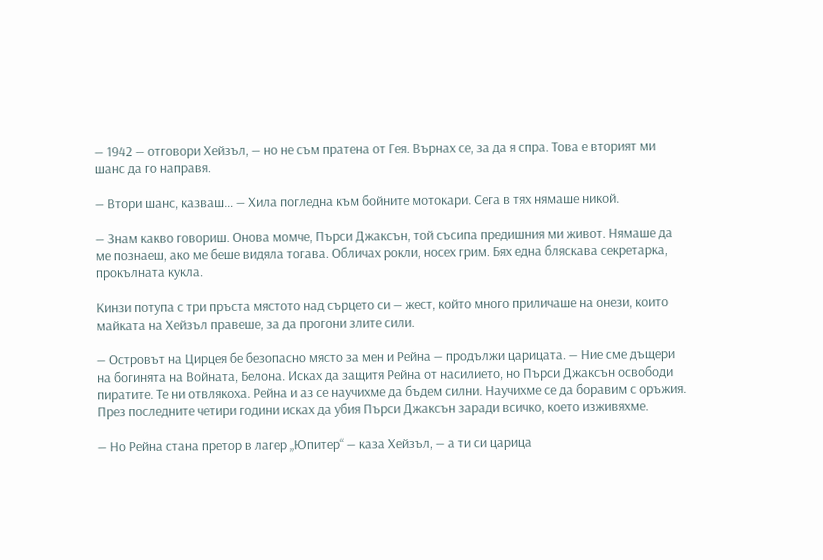— 1942 — отговори Хейзъл, — но не съм пратена от Гея. Върнах се, за да я спра. Това е вторият ми шанс да го направя.

— Втори шанс, казваш… — Хила погледна към бойните мотокари. Сега в тях нямаше никой.

— Знам какво говориш. Онова момче, Пърси Джаксън, той съсипа предишния ми живот. Нямаше да ме познаеш, ако ме беше видяла тогава. Обличах рокли, носех грим. Бях една бляскава секретарка, прокълната кукла.

Кинзи потупа с три пръста мястото над сърцето си — жест, който много приличаше на онези, които майката на Хейзъл правеше, за да прогони злите сили.

— Островът на Цирцея бе безопасно място за мен и Рейна — продължи царицата. — Ние сме дъщери на богинята на Войната, Белона. Исках да защитя Рейна от насилието, но Пърси Джаксън освободи пиратите. Те ни отвлякоха. Рейна и аз се научихме да бъдем силни. Научихме се да боравим с оръжия. През последните четири години исках да убия Пърси Джаксън заради всичко, което изживяхме.

— Но Рейна стана претор в лагер „Юпитер“ — каза Хейзъл, — а ти си царица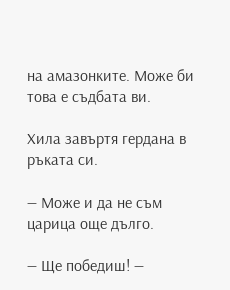на амазонките. Може би това е съдбата ви.

Хила завъртя гердана в ръката си.

— Може и да не съм царица още дълго.

— Ще победиш! —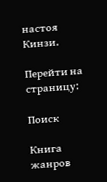настоя Кинзи.

Перейти на страницу:

Поиск

Книга жанров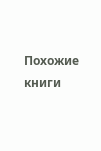Похожие книги